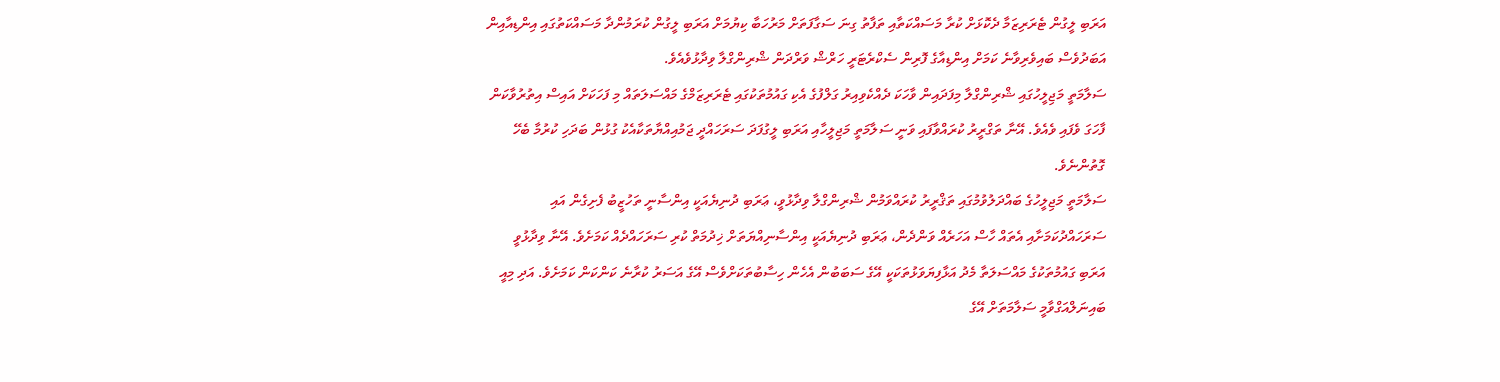އަރަބި ލީގުން ޓެރަރިޒަމާ ދެކޮޅަށް ކުރާ މަސައްކަތާއި ތަފާތު ގިނަ ސަގާފަތަށް މަރުހަބާ ކިޔުމަށް އަރަބި ލީގުން ކުރަމުންދާ މަސައްކަތުގައި އިންޑިއާއިން އަބަދުވެސް ބައިވެރިވާނެ ކަމަށް އިންޑިއާގެ ފޮރިން ސެކްރެޓަރީ ހަރްޝް ވަރްދަން ޝްރިންގްލާ ވިދާޅުވެއެވެ.
ސަލާމަތީ މަޖިލީހުގައި ޝްރިންގްލާ މިފަދައިން ވާހަކަ ދެއްކެވިއިރު ގަލްފުގެ އެކި ގައުމުތަކުގައި ޓެރަރިޒަމްގެ މައްސަލަތައް މި ފަހަކަށް އައިސް އިތުރުވާކަން ފާހަގަ ވެފައި ވެއެވެ. އޭނާ ތަގްރީރު ކުރައްވާފައި ވަނީ ސަލާމަތީ މަޖިލީހާއި އަރަބި ލީގުފަދަ ސަރަހައްދީ ޖަމުއިއްޔާތަކާއެކު ގުޅުން ބަދަހި ކުރުމާ ބެހޭ ގޮތުންނެވެ.
ސަލާމަތީ މަޖިލީހުގެ ބައްދަލުވުމުގައި ތަޤްރީރު ކުރައްވަމުން ޝްރިންގްލާ ވިދާޅުވީ، ޢަރަބި ދުނިޔެއަކީ އިންސާނީ ތަހުޒީބު ފެށިގެން އައި ސަރަހައްދުކަމަށާއި އެތައް ހާސް އަހަރެއް ވަންދެން، ޢަރަބި ދުނިޔެއަކީ އިންސާނިއްޔަތަށް ޚިދުމަތް ކުރި ސަރަހައްދެއް ކަމަށެވެ. އޭނާ ވިދާޅުވީ އަރަބި ގައުމުތަކުގެ މައްސަލަތާ މެދު އަޅާފިޔަވަޅުތަކަކީ އޭގެ ސަބަބުން އެހެން ހިސާބުތަކަށްވެސް އޭގެ އަސަރު ކުރާނެ ކަންކަން ކަމަށެވެ. އަދި މިއީ ބައިނަލްއަގްވާމީ ސަލާމަތަށް އޭގެ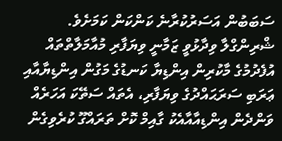ސަބަބުން އަސަރުކުރާނެ ކަންކަން ކަމަށެވެ.
ޝްރިންގްލާ ވިދާޅުވީ ޒަމާނީ ވިޔަފާރި މުއާމަލާތްތައް އުފެދުމުގެ މާކުރިން އިންޑިޔާ ކަނޑުގެ މަގުން އިންޑިޔާއާއި ޢަރަބި ސަރަޙައްދުގެ ވިޔަފާރި، އެތައް ސަތޭކަ އަހަރެއް ވަންދެން އިންޑިއާއާއެކު ގާއިމް ކޮށް ތަރައްގޫ ކުރެވިގެން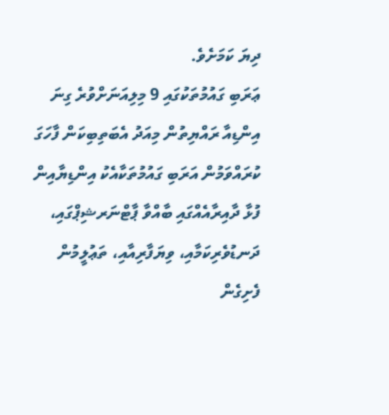ދިޔަ ކަމަށެވެ.
ޢަރަބި ގައުމުތަކުގައި 9 މިލިއަނަށްވުރެ ގިނަ އިންޑިއާ ރައްޔިތުން މިއަދު އެބަތިބިކަން ފާހަގަ ކުރައްވަމުން އަރަބި ގައުމުތަކާއެކު އިންޑިޔާއިން ފުޅާ ދާއިރާއެއްގައި ބާއްވާ ޕާޓްނަރޝިޕްގައި، ދަނޑުވެރިކަމާއި، ވިޔަފާރިއާއި، ތަޢުލީމުން ފެށިގެން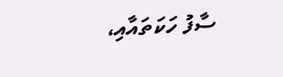ސާފު ހަކަތައާއި،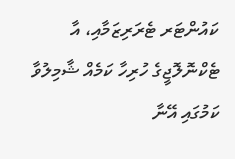ކައުންޓަރ ޓެރަރިޒަމާއި، އާ ޓެކްނޮލޮޖީގެ ހުރިހާ ކަމެއް ޝާމިލުވާ ކަމުގައި އޭނާ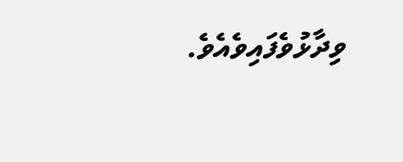ވިދާޅުވެފައިވެއެވެ.